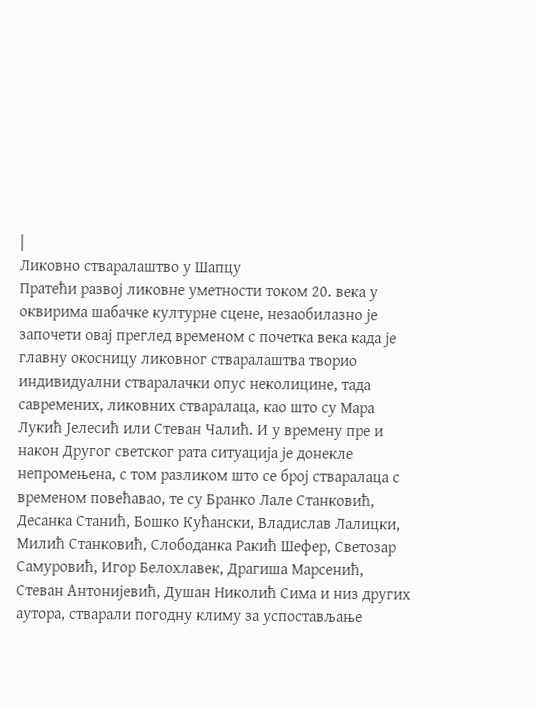|
Ликовно стваралаштво у Шапцу
Пратећи развој ликовне уметности током 20. века у оквирима шабачке културне сцене, незаобилазно је започети овај преглед временом с почетка века када је главну окосницу ликовног стваралаштва творио индивидуални стваралачки опус неколицине, тада савремених, ликовних стваралаца, као што су Мара Лукић Јелесић или Стеван Чалић. И у времену пре и након Другог светског рата ситуација је донекле непромењена, с том разликом што се број стваралаца с временом повећавао, те су Бранко Лале Станковић, Десанка Станић, Бошко Кућански, Владислав Лалицки, Милић Станковић, Слободанка Ракић Шефер, Светозар Самуровић, Игор Белохлавек, Драгиша Марсенић, Стеван Антонијевић, Душан Николић Сима и низ других аутора, стварали погодну климу за успостављање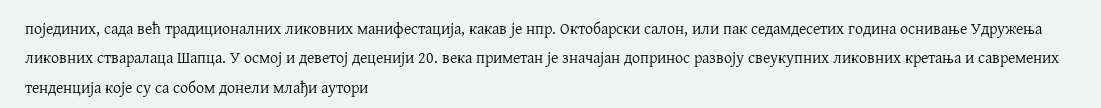појединих, сада већ традиционалних ликовних манифестација, какав је нпр. Октобарски салон, или пак седамдесетих година оснивање Удружења ликовних стваралаца Шапца. У осмој и деветој деценији 20. века приметан је значајан допринос развоју свеукупних ликовних кретања и савремених тенденција које су са собом донели млађи аутори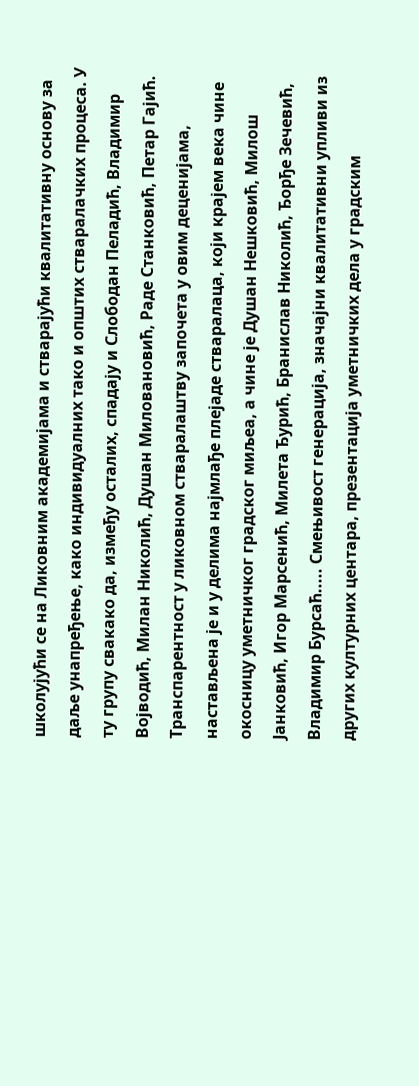школујући се на Ликовним академијама и стварајући квалитативну основу за даље унапређење, како индивидуалних тако и општих стваралачких процеса. У ту групу свакако да, између осталих, спадају и Слободан Пеладић, Владимир Војводић, Милан Николић, Душан Миловановић, Раде Станковић, Петар Гајић. Транспарентност у ликовном стваралаштву започета у овим деценијама, настављена је и у делима најмлађе плејаде стваралаца, који крајем века чине окосницу уметничког градског миљеа, а чине је Душан Нешковић, Милош Јанковић, Игор Марсенић, Милета Ђурић, Бранислав Николић, Ђорђе Зечевић, Владимир Бурсаћ..... Смењивост генерација, значајни квалитативни упливи из других културних центара, презентација уметничких дела у градским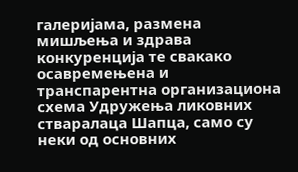галеријама, размена мишљења и здрава конкуренција те свакако осавремењена и транспарентна организациона схема Удружења ликовних стваралаца Шапца, само су неки од основних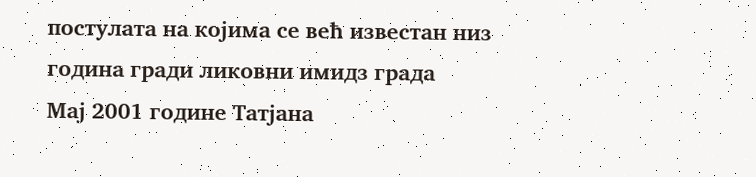постулата на којима се већ известан низ година гради ликовни имидз града
Мај 2001 године Татјана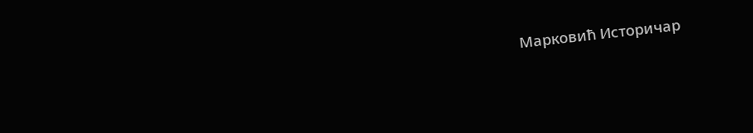Марковић Историчар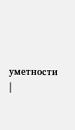уметности
|